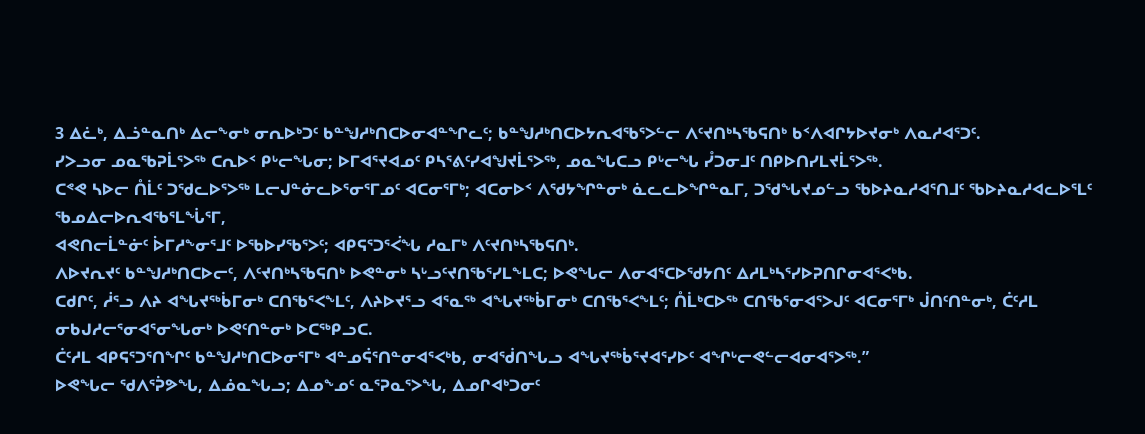3 ᐃᓛᒃ, ᐃᓘᓐᓇᑎᒃ ᐃᓕᖕᓂᒃ ᓂᕆᐅᒃᑐᑦ ᑲᓐᖑᓱᒃᑎᑕᐅᓂᐊᓐᖏᓚᑦ; ᑲᓐᖑᓱᒃᑎᑕᐅᔭᕆᐊᖃᕐᐳᓪᓕ ᐱᑦᔪᑎᒃᓴᖃᕋᑎᒃ ᑲᑉᐱᐊᒋᔭᐅᔪᓂᒃ ᐱᓇᓱᐊᕐᑐᑦ.
ᓯᐳᓗᓂ ᓄᓇᖃᕈᒫᕐᐳᖅ ᑕᕆᐅᑉ ᑭᒡᓕᖓᓂ; ᐅᒥᐊᕐᔪᐊᓄᑦ ᑭᓴᕐᕕᑦᓯᐊᖑᔪᒫᕐᐳᖅ, ᓄᓇᖓᑕᓗ ᑭᒡᓕᖓ ᓮᑐᓂᒧᑦ ᑎᑭᐅᑎᓯᒪᔪᒫᕐᐳᖅ.
ᑕᕝᕙ ᓴᐅᓕ ᑍᒫᑦ ᑐᖁᓚᐅᕐᐳᖅ ᒪᓕᒍᓐᓃᓚᐅᕐᓂᕐᒥᓄᑦ ᐊᑕᓂᕐᒥᒃ; ᐊᑕᓂᐅᑉ ᐱᖁᔭᖏᓐᓂᒃ ᓈᓚᓚᐅᖏᓐᓇᒥ, ᑐᖁᖓᔪᓄᓪᓗ ᖃᐅᔨᓇᓱᐊᕐᑎᒧᑦ ᖃᐅᔨᓇᓱᐊᓚᐅᕐᒪᑦ ᖃᓄᐃᓕᐅᕆᐊᖃᕐᒪᖔᕐᒥ,
ᐊᕙᑎᓕᒫᓐᓃᑦ ᐆᒥᓱᖕᓂᕐᒧᑦ ᐅᖃᐅᓯᖃᕐᐳᑦ; ᐊᑭᕋᕐᑐᕐᐹᖓ ᓱᓇᒥᒃ ᐱᑦᔪᑎᒃᓴᖃᕋᑎᒃ.
ᐱᐅᔪᕆᔪᑦ ᑲᓐᖑᓱᒃᑎᑕᐅᓕᑦ, ᐱᑦᔪᑎᒃᓴᖃᕋᑎᒃ ᐅᕙᓐᓂᒃ ᓴᒡᓗᑦᔪᑎᖃᕐᓯᒪᖕᒪᑕ; ᐅᕙᖓᓕ ᐱᓂᐊᕐᑕᐅᖁᔭᑎᑦ ᐃᓱᒪᒃᓴᕐᓯᐅᕈᑎᒋᓂᐊᕐᐸᒃᑲ.
ᑕᑯᒋᑦ, ᓲᕐᓗ ᐱᔨ ᐊᖓᔪᖅᑳᒥᓂᒃ ᑕᑎᖃᕐᐸᖕᒪᑦ, ᐱᔨᐅᔪᕐᓗ ᐊᕐᓇᖅ ᐊᖓᔪᖅᑳᒥᓂᒃ ᑕᑎᖃᕐᐸᖕᒪᑦ; ᑍᒫᒃᑕᐅᖅ ᑕᑎᖃᕐᓂᐊᕐᐳᒍᑦ ᐊᑕᓂᕐᒥᒃ ᒎᑎᑦᑎᓐᓂᒃ, ᑖᑦᓱᒪ ᓂᑲᒍᓱᓕᕐᓂᐊᕐᓂᖓᓂᒃ ᐅᕙᑦᑎᓐᓂᒃ ᐅᑕᖅᑭᓗᑕ.
ᑖᑦᓱᒪ ᐊᑭᕋᕐᑐᕐᑎᖏᑦ ᑲᓐᖑᓱᒃᑎᑕᐅᓂᕐᒥᒃ ᐊᓐᓄᕌᕐᑎᓐᓂᐊᕐᐸᒃᑲ, ᓂᐊᖂᑎᖓᓗ ᐊᖓᔪᖅᑳᕐᔪᐊᕐᓯᐅᑦ ᐊᖏᒡᓕᕙᓪᓕᐊᓂᐊᕐᐳᖅ.”
ᐅᕙᖓᓕ ᖁᐱᕐᕉᕗᖓ, ᐃᓅᓇᖓᓗ; ᐃᓄᖕᓄᑦ ᓇᕐᕈᓇᕐᐳᖓ, ᐃᓄᒋᐊᒃᑐᓂᑦ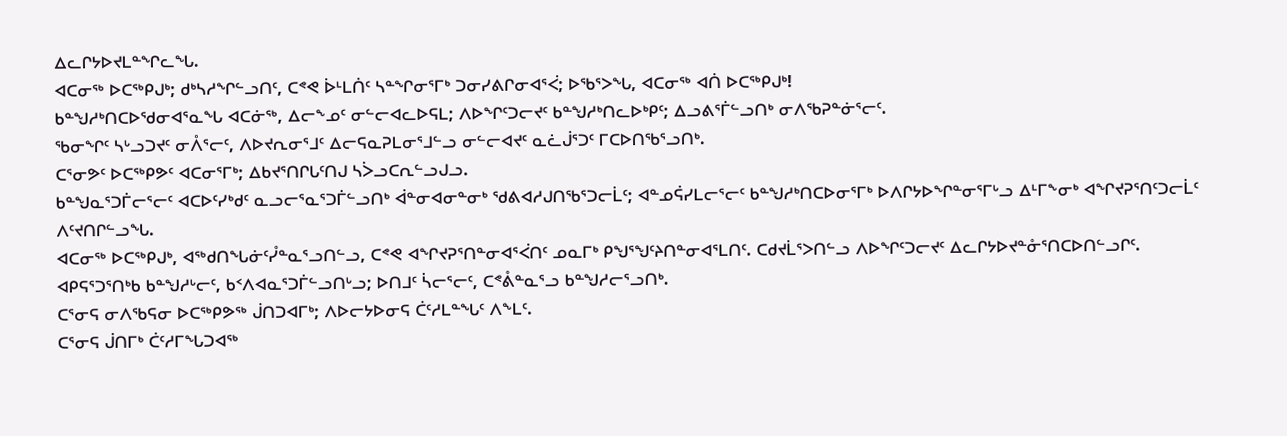ᐃᓚᒋᔭᐅᔪᒪᓐᖏᓚᖓ.
ᐊᑕᓂᖅ ᐅᑕᖅᑭᒍᒃ; ᑯᒃᓴᓱᖏᓪᓗᑎᑦ, ᑕᕝᕙ ᐆᒻᒪᑏᑦ ᓴᓐᖏᓂᕐᒥᒃ ᑐᓂᓯᕕᒋᓂᐊᕐᐹ; ᐅᖃᕐᐳᖓ, ᐊᑕᓂᖅ ᐊᑏ ᐅᑕᖅᑭᒍᒃ!
ᑲᓐᖑᓱᒃᑎᑕᐅᖁᓂᐊᕐᓇᖓ ᐊᑕᓃᖅ, ᐃᓕᖕᓄᑦ ᓂᓪᓕᐊᓚᐅᕋᒪ; ᐱᐅᖏᑦᑐᓕᔪᑦ ᑲᓐᖑᓱᒃᑎᓚᐅᒃᑭᑦ; ᐃᓗᕕᕐᒦᓪᓗᑎᒃ ᓂᐱᖃᕈᓐᓃᕐᓕᑦ.
ᖃᓂᖏᑦ ᓴᒡᓗᑐᔪᑦ ᓂᐰᕐᓕᑦ, ᐱᐅᔪᕆᓂᕐᒧᑦ ᐃᓕᕋᓇᕈᒪᓂᕐᒧᓪᓗ ᓂᓪᓕᐊᔪᑦ ᓇᓛᒎᕐᑐᑦ ᒥᑕᐅᑎᖃᕐᓗᑎᒃ.
ᑕᕐᓂᕗᑦ ᐅᑕᖅᑭᕗᑦ ᐊᑕᓂᕐᒥᒃ; ᐃᑲᔪᕐᑎᒋᒐᑦᑎᒍ ᓴᐴᓗᑕᕆᓪᓗᒍᓗ.
ᑲᓐᖑᓇᕐᑐᒦᓕᕐᓕᑦ ᐊᑕᐅᑦᓯᒃᑯᑦ ᓇᓗᓕᕐᓇᕐᑐᒦᓪᓗᑎᒃ ᐋᓐᓂᐊᓂᓐᓂᒃ ᖁᕕᐊᓱᒍᑎᖃᕐᑐᓕᒫᑦ; ᐊᓐᓄᕌᓯᒪᓕᕐᓕᑦ ᑲᓐᖑᓱᒃᑎᑕᐅᓂᕐᒥᒃ ᐅᐱᒋᔭᐅᖏᓐᓂᕐᒥᒡᓗ ᐃᒻᒥᖕᓂᒃ ᐊᖏᔪᕈᕐᑎᑦᑐᓕᒫᑦ ᐱᑦᔪᑎᒋᓪᓗᖓ.
ᐊᑕᓂᖅ ᐅᑕᖅᑭᒍᒃ, ᐊᖅᑯᑎᖓᓃᑦᓮᓐᓇᕐᓗᑎᓪᓗ, ᑕᕝᕙ ᐊᖏᔪᕈᕐᑎᓐᓂᐊᕐᐹᑎᑦ ᓄᓇᒥᒃ ᑭᖑᕐᖑᑦᔨᑎᓐᓂᐊᕐᒪᑎᑦ. ᑕᑯᔪᒫᕐᐳᑎᓪᓗ ᐱᐅᖏᑦᑐᓕᔪᑦ ᐃᓚᒋᔭᐅᔪᓐᓁᕐᑎᑕᐅᑎᓪᓗᒋᑦ.
ᐊᑭᕋᕐᑐᕐᑎᒃᑲ ᑲᓐᖑᓱᒡᓕᑦ, ᑲᑉᐱᐊᓇᕐᑐᒦᓪᓗᑎᒡᓗ; ᐅᑎᒧᑦ ᓵᓕᕐᓕᑦ, ᑕᕝᕔᓐᓇᕐᓗ ᑲᓐᖑᓱᓕᕐᓗᑎᒃ.
ᑕᕐᓂᕋ ᓂᐱᖃᕋᓂ ᐅᑕᖅᑭᕗᖅ ᒎᑎᑐᐊᒥᒃ; ᐱᐅᓕᔭᐅᓂᕋ ᑖᑦᓱᒪᓐᖓᑦ ᐱᖕᒪᑦ.
ᑕᕐᓂᕋ ᒎᑎᒥᒃ ᑖᑦᓱᒥᖓᑐᐊᖅ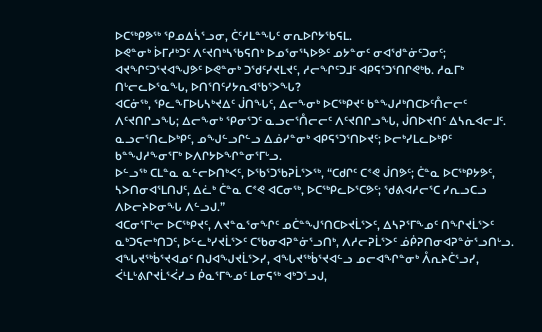ᐅᑕᖅᑭᕗᖅ ᕿᓄᐃᓵᕐᓗᓂ, ᑖᑦᓱᒪᓐᖓᑦ ᓂᕆᐅᒋᔭᖃᕋᒪ.
ᐅᕙᓐᓂᒃ ᐆᒥᓱᒃᑐᑦ ᐱᑦᔪᑎᒃᓴᖃᕋᑎᒃ ᐅᓄᕐᓂᕐᓴᐅᕗᑦ ᓄᔭᓐᓂᑦ ᓂᐊᖁᓐᓃᑦᑐᓂᑦ; ᐊᔪᖏᑦᑐᕐᔪᐊᖑᕗᑦ ᐅᕙᓐᓂᒃ ᑐᖁᑦᓯᔪᒪᔪᑦ, ᓱᓕᖏᑦᑐᒧᑦ ᐊᑭᕋᕐᑐᕐᑎᒋᕙᒃᑲ. ᓱᓇᒥᒃ ᑎᒡᓕᓚᐅᕐᓇᖓ, ᐅᑎᕐᑎᑦᓯᔭᕆᐊᖃᕐᐳᖓ?
ᐊᑕᓃᖅ, ᕿᓚᖕᒥᐅᒐᓴᒃᔪᐃᑦ ᒎᑎᖓᑦ, ᐃᓕᖕᓂᒃ ᐅᑕᖅᑭᔪᑦ ᑲᓐᖑᓱᒃᑎᑕᐅᑦᑍᓕᓕᑦ ᐱᑦᔪᑎᒋᓗᖓ; ᐃᓕᖕᓂᒃ ᕿᓂᕐᑐᑦ ᓇᓗᓕᕐᑍᓕᓕᑦ ᐱᑦᔪᑎᒋᓗᖓ, ᒎᑎᐅᔪᑎᑦ ᐃᓴᕆᐊᓕᒧᑦ.
ᓇᓗᓕᕐᑎᓚᐅᒃᑭᑦ, ᓄᖑᓪᓗᒋᓪᓗ ᐃᓅᓯᓐᓂᒃ ᐊᑭᕋᕐᑐᕐᑎᐅᔪᑦ; ᐅᓕᒃᓯᒪᓚᐅᒃᑭᑦ ᑲᓐᖑᓱᖕᓂᕐᒥᒃ ᐅᐱᒋᔭᐅᖏᓐᓂᕐᒥᒡᓗ.
ᐅᓪᓗᖅ ᑕᒪᓐᓇ ᓇᓪᓕᐅᑎᒃᐸᑦ, ᐅᖃᕐᑐᖃᕈᒫᕐᐳᖅ, “ᑕᑯᒋᑦ ᑕᕝᕙ ᒎᑎᕗᑦ; ᑖᓐᓇ ᐅᑕᖅᑭᔭᕗᑦ, ᓴᐳᑎᓂᐊᕐᒪᑎᒍᑦ, ᐃᓛᒃ ᑖᓐᓇ ᑕᕝᕙ ᐊᑕᓂᖅ, ᐅᑕᖅᑭᓚᐅᕐᑕᕗᑦ; ᖁᕕᐊᓱᓕᕐᑕ ᓯᕆᓗᑕᓗ ᐱᐅᓕᔨᐅᓂᖓ ᐱᓪᓗᒍ.”
ᐊᑕᓂᕐᒥᒡᓕ ᐅᑕᖅᑭᔪᑦ, ᐱᔪᓐᓇᕐᓂᖏᑦ ᓄᑖᓐᖑᕐᑎᑕᐅᔪᒫᕐᐳᑦ, ᐃᓴᕈᕐᒥᖕᓄᑦ ᑎᖏᔪᒫᕐᐳᑦ ᓇᒃᑐᕋᓕᒃᑎᑐᑦ, ᐅᓪᓚᒃᓯᔪᒫᕐᐳᑦ ᑕᖃᓂᐊᕈᓐᓃᕐᓗᑎᒃ, ᐱᓱᓕᕈᒫᕐᐳᑦ ᓅᑮᕈᑎᓂᐊᕈᓐᓃᕐᓗᑎᒡᓗ.
ᐊᖓᔪᖅᑳᕐᔪᐊᓄᑦ ᑎᒍᐊᖑᔪᒫᕐᐳᓯ, ᐊᖓᔪᖅᑳᕐᔪᐊᓪᓗ ᓄᓕᐊᖏᓐᓂᒃ ᐰᕆᔨᑖᕐᓗᓯ, ᐹᒻᒪᒡᕕᒋᔪᒫᕐᐹᓯᓗ ᑮᓇᕐᒥᖕᓄᑦ ᒪᓂᕋᖅ ᐊᒃᑐᕐᓗᒍ,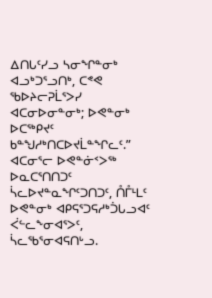ᐃᑎᒐᑦᓯᓗ ᓴᓂᖏᓐᓂᒃ ᐊᓗᒃᑐᕐᓗᑎᒃ, ᑕᕝᕙ ᖃᐅᔨᓕᕈᒫᕐᐳᓯ ᐊᑕᓂᐅᓂᓐᓂᒃ; ᐅᕙᓐᓂᒃ ᐅᑕᖅᑭᔪᑦ ᑲᓐᖑᓱᒃᑎᑕᐅᔪᒫᓐᖏᓚᑦ.”
ᐊᑕᓂᕐᓕ ᐅᕙᓐᓃᑉᐳᖅ ᐅᓇᑕᕐᑎᑎᑐᑦ ᓵᓚᐅᔪᓐᓇᖏᑦᑐᑎᑐᑦ, ᑍᒤᒻᒪᑦ ᐅᕙᓐᓂᒃ ᐊᑭᕋᕐᑐᕋᓱᒃᑑᒐᓗᐊᑦ ᐹᓪᓚᖕᓂᐊᕐᐳᑦ, ᓵᓚᖃᕐᓂᐊᕋᑎᒡᓗ.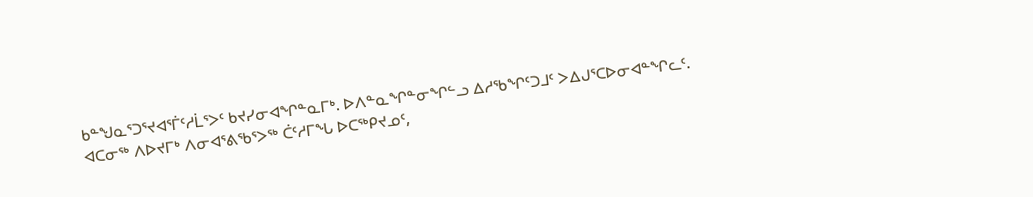ᑲᓐᖑᓇᕐᑐᕐᔪᐊᕐᒦᑦᓱᒫᕐᐳᑦ ᑲᔪᓯᓂᐊᖏᓐᓇᒥᒃ. ᐅᐱᓐᓇᖏᓐᓂᖏᓪᓗ ᐃᓱᖃᖏᑦᑐᒧᑦ ᐳᐃᒍᕐᑕᐅᓂᐊᓐᖏᓚᑦ.
ᐊᑕᓂᖅ ᐱᐅᔪᒥᒃ ᐱᓂᐊᕐᕕᖃᕐᐳᖅ ᑖᑦᓱᒥᖓ ᐅᑕᖅᑭᔪᓄᑦ,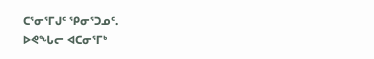ᑕᕐᓂᕐᒥᒍᑦ ᕿᓂᕐᑐᓄᑦ.
ᐅᕙᖓᓕ ᐊᑕᓂᕐᒥᒃ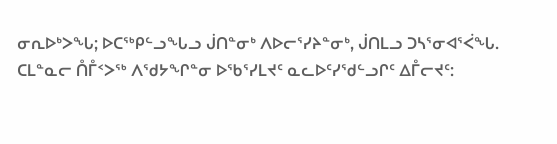ᓂᕆᐅᒃᐳᖓ; ᐅᑕᖅᑭᓪᓗᖓᓗ ᒎᑎᓐᓂᒃ ᐱᐅᓕᕐᓯᔨᓐᓂᒃ, ᒎᑎᒪᓗ ᑐᓴᕐᓂᐊᕐᐹᖓ.
ᑕᒪᓐᓇᓕ ᑍᒤᑉᐳᖅ ᐱᖁᔭᖏᓐᓂ ᐅᖃᕐᓯᒪᔪᑦ ᓇᓚᐅᑦᓯᖁᓪᓗᒋᑦ ᐃᒤᓕᔪᑦ: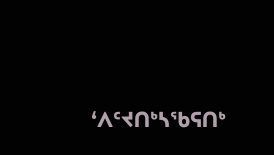‘ᐱᑦᔪᑎᒃᓴᖃᕋᑎᒃ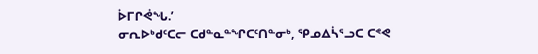ᐆᒥᒋᕚᖓ.’
ᓂᕆᐅᒃᑯᑦᑕᓕ ᑕᑯᓐᓇᓐᖏᑕᑦᑎᓐᓂᒃ, ᕿᓄᐃᓵᕐᓗᑕ ᑕᕝᕙ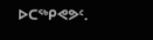ᐅᑕᖅᑭᕙᕗᑦ.